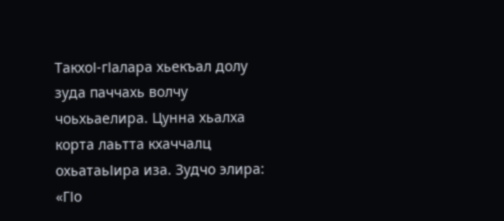ТакхоІ-гІалара хьекъал долу зуда паччахь волчу чоьхьаелира. Цунна хьалха корта лаьтта кхаччалц охьатаьІира иза. Зудчо элира: «ГІо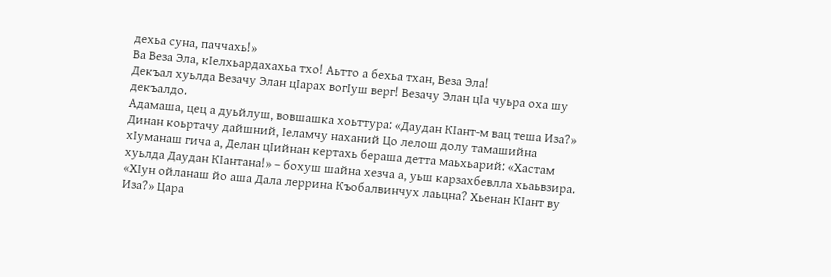дехьа суна, паччахь!»
Ва Веза Эла, кІелхьардахахьа тхо! Аьтто а бехьа тхан, Веза Эла!
Декъал хуьлда Везачу Элан цІарах вогІуш верг! Везачу Элан цІа чуьра оха шу декъалдо.
Адамаша, цец а дуьйлуш, вовшашка хоьттура: «Даудан КІант-м вац теша Иза?»
Динан коьртачу дайшний, Іеламчу наханий Цо лелош долу тамашийна хІуманаш гича а, Делан цІийнан кертахь бераша детта маьхьарий: «Хастам хуьлда Даудан КІантана!» – бохуш шайна хезча а, уьш карзахбевлла хьаьвзира.
«ХІун ойланаш йо аша Дала леррина Къобалвинчух лаьцна? Хьенан КІант ву Иза?» Цара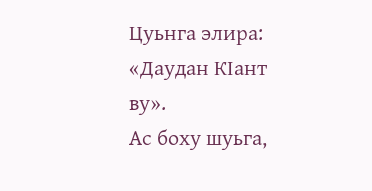Цуьнга элира: «Даудан КІант ву».
Ас боху шуьга,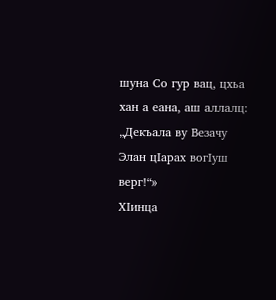шуна Со гур вац, цхьа хан а еана, аш аллалц: „Декъала ву Везачу Элан цІарах вогІуш верг!“»
ХІинца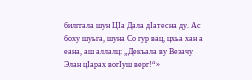билггала шун ЦІа Дала дІатесна ду. Ас боху шуьга, шуна Со гур вац, цхьа хан а еана, аш аллалц: „Декъала ву Везачу Элан цІарах вогІуш верг!“»